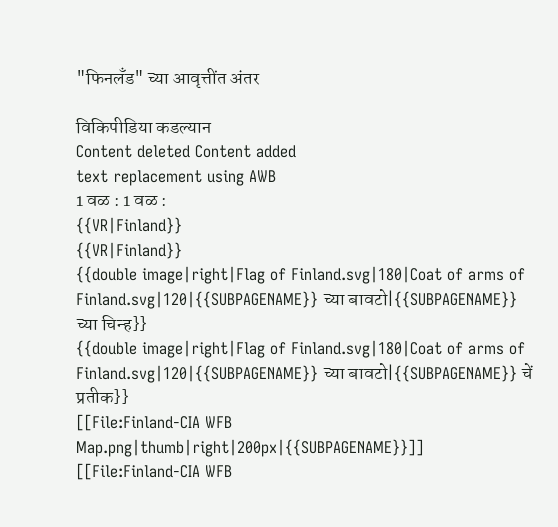"फिनलॅंड" च्या आवृत्तींत अंतर

विकिपीडिया कडल्यान
Content deleted Content added
text replacement using AWB
1 वळ : 1 वळ :
{{VR|Finland}}
{{VR|Finland}}
{{double image|right|Flag of Finland.svg|180|Coat of arms of Finland.svg|120|{{SUBPAGENAME}} च्या बावटो|{{SUBPAGENAME}} च्या चिन्ह}}
{{double image|right|Flag of Finland.svg|180|Coat of arms of Finland.svg|120|{{SUBPAGENAME}} च्या बावटो|{{SUBPAGENAME}} चें प्रतीक}}
[[File:Finland-CIA WFB Map.png|thumb|right|200px|{{SUBPAGENAME}}]]
[[File:Finland-CIA WFB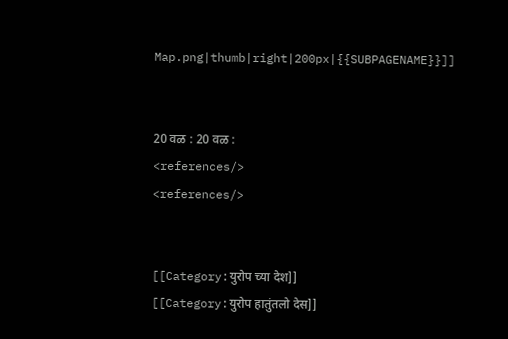Map.png|thumb|right|200px|{{SUBPAGENAME}}]]


20 वळ : 20 वळ :
<references/>
<references/>


[[Category:युरोप च्या देश]]
[[Category:युरोप हातुंतलो देस]]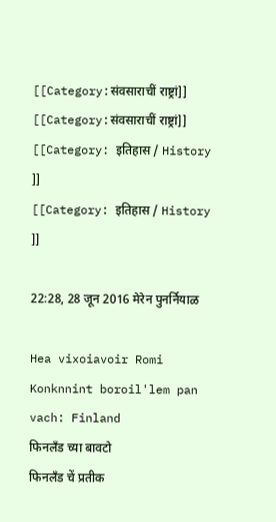[[Category:संवसाराचीं राष्ट्रां]]
[[Category:संवसाराचीं राष्ट्रां]]
[[Category: इतिहास / History ]]
[[Category: इतिहास / History ]]

22:28, 28 जून 2016 मेरेन पुनर्नियाळ

Hea vixoiavoir Romi Konknnint boroil'lem pan vach: Finland
फिनलॅंड च्या बावटो
फिनलॅंड चें प्रतीक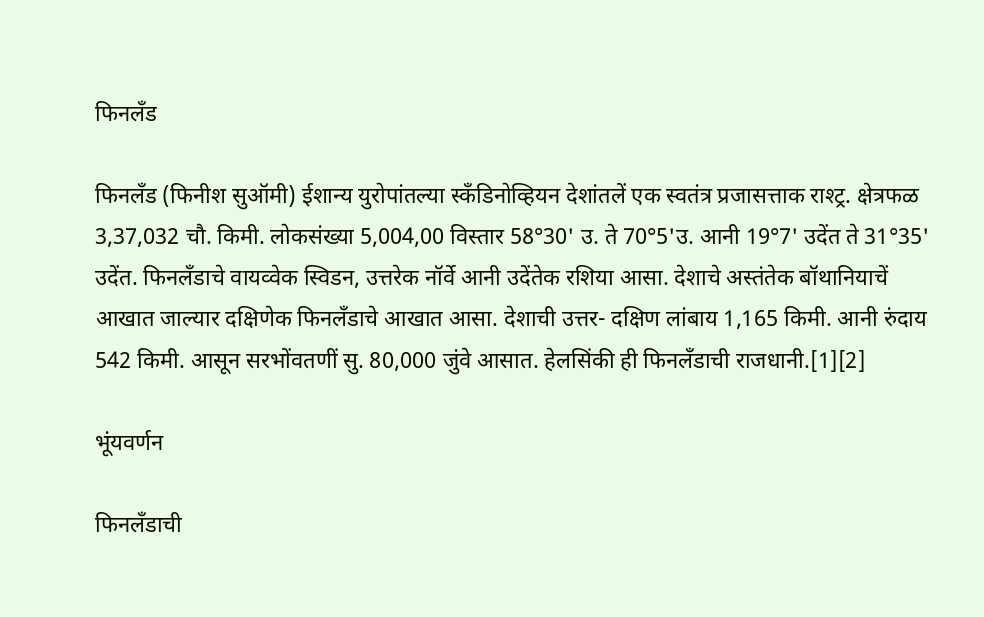फिनलॅंड

फिनलॅंड (फिनीश सुऑमी) ईशान्य युरोपांतल्या स्कॅंडिनोव्हियन देशांतलें एक स्वतंत्र प्रजासत्ताक राश्ट्र. क्षेत्रफळ 3,37,032 चौ. किमी. लोकसंख्या 5,004,00 विस्तार 58°30' उ. ते 70°5'उ. आनी 19°7' उदेंत ते 31°35' उदेंत. फिनलॅंडाचे वायव्वेक स्विडन, उत्तरेक नॉर्वे आनी उदेंतेक रशिया आसा. देशाचे अस्तंतेक बॉथानियाचें आखात जाल्यार दक्षिणेक फिनलॅंडाचे आखात आसा. देशाची उत्तर- दक्षिण लांबाय 1,165 किमी. आनी रुंदाय 542 किमी. आसून सरभोंवतणीं सु. 80,000 जुंवे आसात. हेलसिंकी ही फिनलॅंडाची राजधानी.[1][2]

भूंयवर्णन

फिनलॅंडाची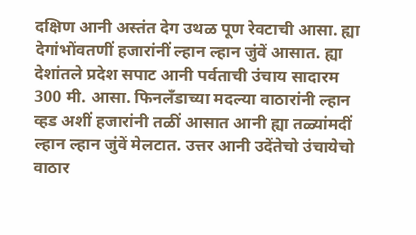दक्षिण आनी अस्तंत देग उथळ पूण रेवटाची आसा. ह्या देगांभोंवतणीं हजारांनीं ल्हान ल्हान जुंवें आसात. ह्या देशांतले प्रदेश सपाट आनी पर्वताची उंचाय सादारम 300 मी. आसा. फिनलॅंडाच्या मदल्या वाठारांनी ल्हान व्हड अशीं हजारांनी तळीं आसात आनी ह्या तळ्यांमदीं ल्हान ल्हान जुंवें मेलटात. उत्तर आनी उदेंतेचो उंचायेचो वाठार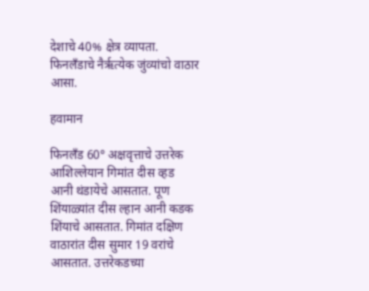देशाचे 40% क्षेत्र व्यापता. फिनलॅंडाचे नैर्ऋत्येक जुंव्यांचो वाठार आसा.

हवामान

फिनलॅंड 60° अक्षवृत्ताचे उत्तरेक आशिल्लेयान गिमांत दीस व्हड आनी थंडायेचे आसतात. पूण शिंयाळ्यांत दीस ल्हान आनी कडक शिंयाचे आसतात. गिमांत दक्षिण वाठारांत दीस सुमार 19 वरांचे आसतात. उत्तरेकडच्या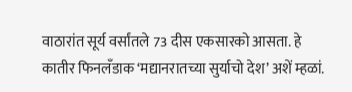वाठारांत सूर्य वर्सांतले 73 दीस एकसारको आसता. हे कातीर फिनलॅंडाक ‘मद्यानरातच्या सुर्याचो देश’ अशें म्हळां.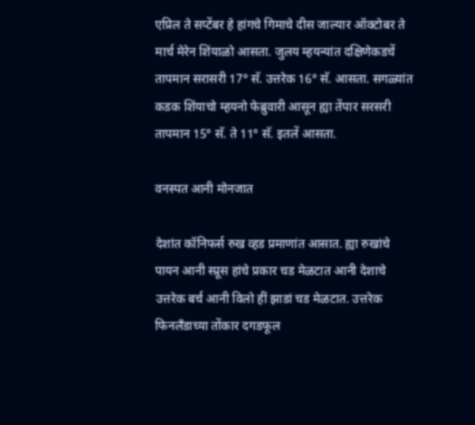एप्रिल ते सप्टेंबर हे हांगचे गिमाचे दीस जाल्यार ऑक्टोबर ते मार्च मेरेन शिंयाळो आसता. जुलय म्हयन्यांत दक्षिणेकडचें तापमान सरासरी 17° सॅ. उत्तरेक 16° सॅ. आसता. सगळ्यांत कडक शिंयाचो म्हयनो फेब्रुवारी आसून ह्या तेंपार सरसरी तापमान 15° सॅ. ते 11° सॅ. इतलें आसता.

वनस्पत आनी मोनजात

देशांत कॉनिफर्स रुख व्हड प्रमाणांत आसात. ह्या रुखांचे पायन आनी स्प्रूस हांचे प्रकार चड मेळटात आनी देशाचे उत्तरेक बर्च आनी विलो हीं झाडां चड मेळटात. उत्तरेक फिनलॅंडाच्या तोंकार दगडफूल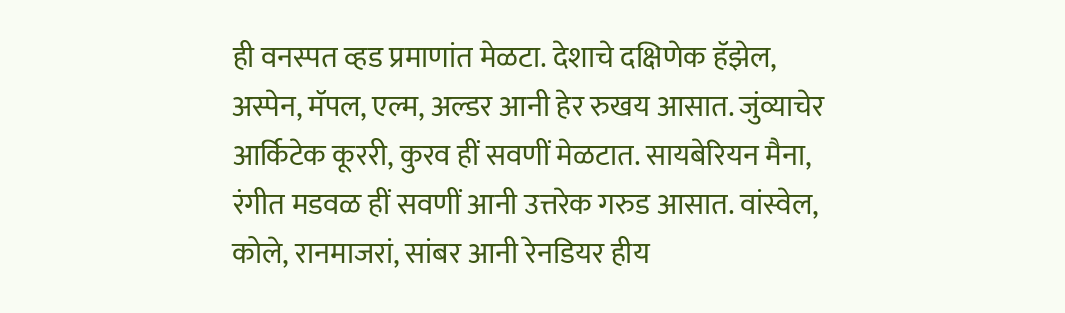ही वनस्पत व्हड प्रमाणांत मेळटा. देशाचे दक्षिणेक हॅझेल, अस्पेन, मॅपल, एल्म, अल्डर आनी हेर रुखय आसात. जुंव्याचेर आर्किटेक कूररी, कुरव हीं सवणीं मेळटात. सायबेरियन मैना, रंगीत मडवळ हीं सवणीं आनी उत्तरेक गरुड आसात. वांस्वेल, कोले, रानमाजरां, सांबर आनी रेनडियर हीय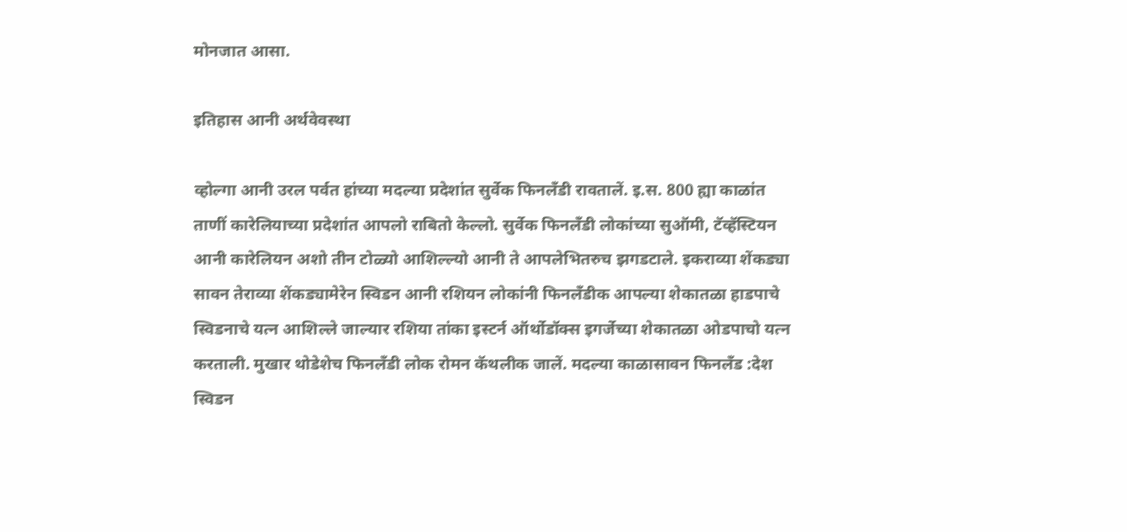मोनजात आसा.

इतिहास आनी अर्थवेवस्था

व्होल्गा आनी उरल पर्वत हांच्या मदल्या प्रदेशांत सुर्वेक फिनलॅंडी रावतालें. इ.स. 800 ह्या काळांत ताणीं कारेलियाच्या प्रदेशांत आपलो राबितो केल्लो. सुर्वेक फिनलॅंडी लोकांच्या सुऑमी, टॅव्हॅस्टियन आनी कारेलियन अशो तीन टोळ्यो आशिल्ल्यो आनी ते आपलेभितरुच झगडटाले. इकराव्या शेंकड्या सावन तेराव्या शेंकड्यामेरेन स्विडन आनी रशियन लोकांनी फिनलॅंडीक आपल्या शेकातळा हाडपाचे स्विडनाचे यत्न आशिल्ले जाल्यार रशिया तांका इस्टर्न ऑर्थोडॉक्स इगर्जेच्या शेकातळा ओडपाचो यत्न करताली. मुखार थोडेशेच फिनलॅंडी लोक रोमन कॅथलीक जालें. मदल्या काळासावन फिनलॅंड :देश स्विडन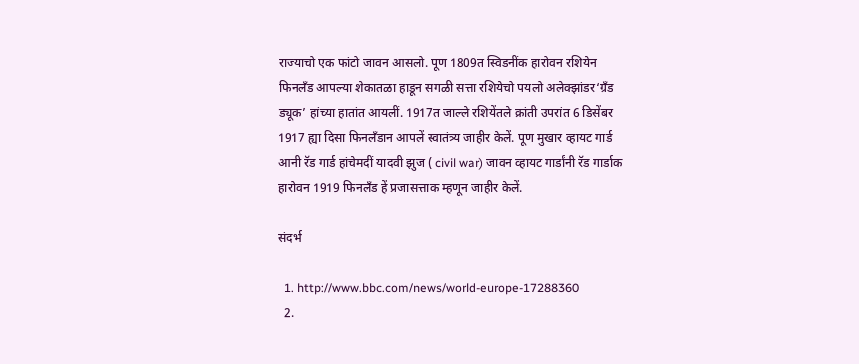राज्याचो एक फांटो जावन आसलो. पूण 1809त स्विडनींक हारोवन रशियेन फिनलॅंड आपल्या शेकातळा हाडून सगळी सत्ता रशियेचो पयलो अलेक्झांडर‘ग्रॅंड ड्यूक’ हांच्या हातांत आयलीं. 1917त जाल्ले रशियेंतले क्रांती उपरांत 6 डिसेंबर 1917 ह्या दिसा फिनलॅंडान आपलें स्वातंत्र्य जाहीर केलें. पूण मुखार व्हायट गार्ड आनी रॅड गार्ड हांचेमदीं यादवी झुज ( civil war) जावन व्हायट गार्डांनी रॅड गार्डाक हारोवन 1919 फिनलॅंड हें प्रजासत्ताक म्हणून जाहीर केलें.

संदर्भ

  1. http://www.bbc.com/news/world-europe-17288360
  2.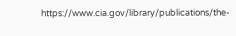https://www.cia.gov/library/publications/the-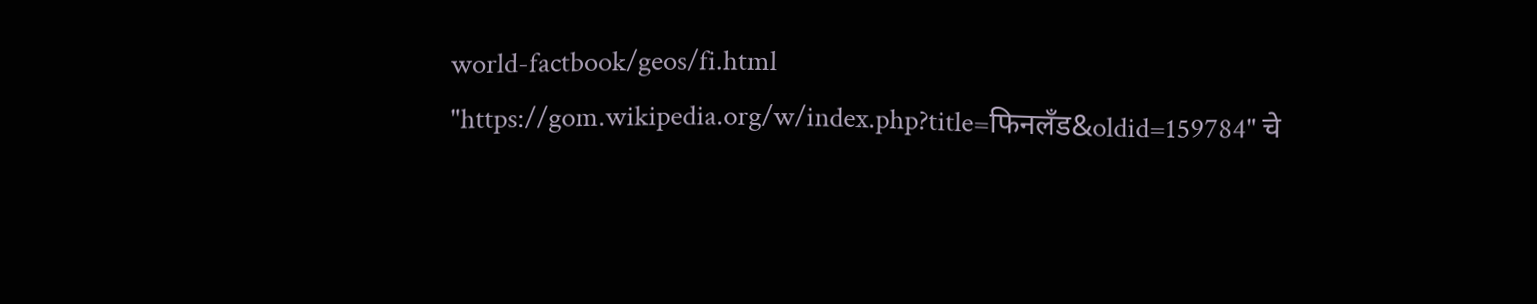world-factbook/geos/fi.html
"https://gom.wikipedia.org/w/index.php?title=फिनलॅंड&oldid=159784" चे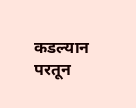कडल्यान परतून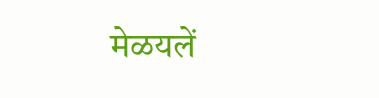मेळयलें